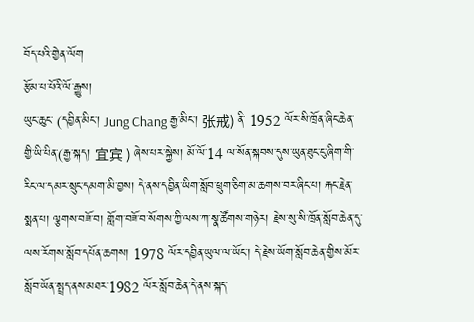བོད་པའི་གྱེན་ལོག
རྩོམ་པ་པོའི་ལོ་རྒྱུས།
ཡུང་ཆུང་ (དབྱིན་མིང་། Jung Chang རྒྱ་མིང་། 张戒) ནི་ 1952 ལོར་སི་ཁྲོན་ཞིང་ཆེན་གྱི་ཡི་པིན་(རྒྱ་སྐད། 宜宾 ) ཞེས་པར་སྐྱེས། མོ་ལོ་14 ལ་སོན་སྐབས་དུས་ཡུན་ཐུང་ངུ་ཞིག་གི་རིང་ལ་དམར་སྲུང་དམག་མི་བྱས། དེ་ནས་དབྱིན་ཡིག་སློབ་ཕྲུག་ཅིག་མ་ཆགས་བར་ཞིང་པ། རྐང་རྗེན་སྨན་པ། ལྕགས་བཟོ་བ། གློག་བཟོ་བ་སོགས་ཀྱི་ལས་ཀ་སྣ་ཚོགས་གཉེར། རྗེས་སུ་སི་ཁྲོན་སློབ་ཆེན་དུ་ལས་རོགས་སློབ་དཔོན་ཆགས། 1978 ལོར་དབྱིན་ཡུལ་ལ་ཡོང་། དེ་རྗེས་ཡོག་སློབ་ཆེན་གྱིས་མོར་སློབ་ཡོན་སྤྲད་ནས་མཐར་1982 ལོར་སློབ་ཆེན་དེ་ནས་སྐད་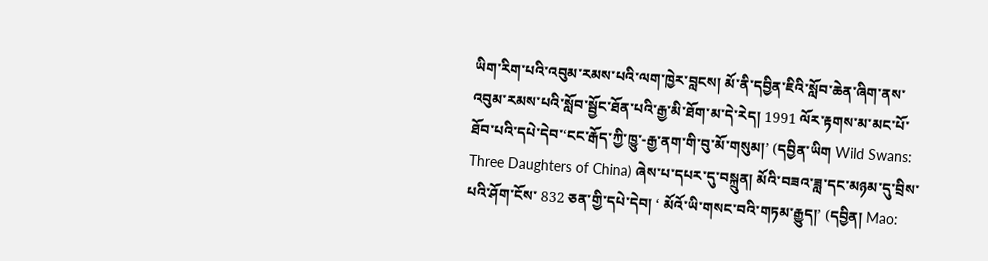ཡིག་རིག་པའི་འབུམ་རམས་པའི་ལག་ཁྱེར་བླངས། མོ་ནི་དབྱིན་ཇིའི་སློབ་ཆེན་ཞིག་ནས་འབུམ་རམས་པའི་སློབ་སྦྱོང་ཐོན་པའི་རྒྱ་མི་ཐོག་མ་དེ་རེད། 1991 ལོར་རྟགས་མ་མང་པོ་ཐོབ་པའི་དཔེ་དེབ་‘ངང་རྒོད་ཀྱི་ཁྱུ་-རྒྱ་ནག་གི་བུ་མོ་གསུམ།’ (དབྱིན་ཡིག Wild Swans: Three Daughters of China) ཞེས་པ་དཔར་དུ་བསྐྲུན། མོའི་བཟའ་ཟླ་དང་མཉམ་དུ་བྲིས་པའི་ཤོག་ངོས་ 832 ཅན་གྱི་དཔེ་དེབ། ‘ མོའོ་ཡི་གསང་བའི་གཏམ་རྒྱུད།’ (དབྱིན། Mao: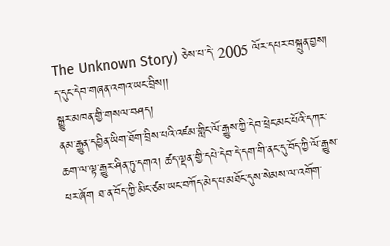The Unknown Story) ཅེས་པ་དེ་ 2005 ལོར་དཔར་བསྐྲུན་བྱས། ད་དུང་དེབ་གཞན་འགའ་ཡང་བྲིས།།
སྒྱུར་མཁན་གྱི་གསལ་བཤད།
ནམ་རྒྱུན་དབྱིན་ཡིག་ཐོག་བྲིས་པའི་འཛམ་གླིང་ལོ་རྒྱུས་ཀྱི་དེབ་ཕྲེང་མང་པོའི་དཀར་ཆག་ལ་ལྟ་རྒྱུར་ཤིན་ཏུ་དགའ། ཚད་ལྡན་གྱི་དཔེ་དེབ་དེ་དག་གི་ནང་དུ་བོད་ཀྱི་ལོ་རྒྱུས་ཕར་ཞོག ཐ་ན་བོད་ཀྱི་མིང་ཙམ་ཡང་བཀོད་མེད་པ་མཐོང་དུས་སེམས་ལ་འགོག་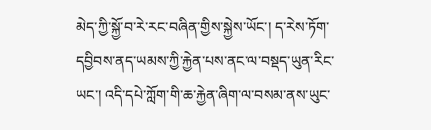མེད་ཀྱི་སྐྱོ་བ་རེ་རང་བཞིན་གྱིས་སྐྱེས་ཡོང་། ད་རེས་ཏོག་དབྱིབས་ནད་ཡམས་ཀྱི་རྐྱེན་པས་ནང་ལ་བསྡད་ཡུན་རིང་ཡང་། འདི་དཔེ་ཀློག་གི་ཆ་རྐྱེན་ཞིག་ལ་བསམ་ནས་ཡུང་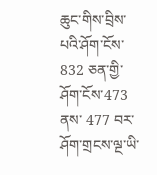ཆུང་གིས་བྲིས་པའི་ཤོག་ངོས་ 832 ཅན་གྱི་ཤོག་ངོས་473 ནས་ 477 བར་ཤོག་གྲངས་ལྔ་ཡི་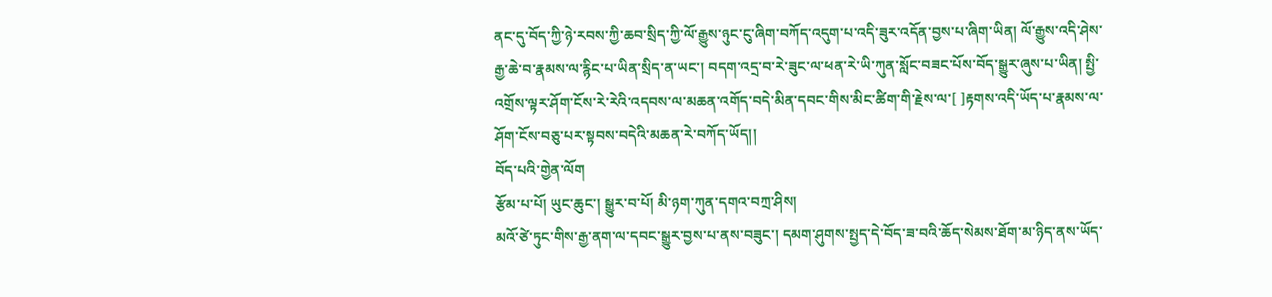ནང་དུ་བོད་ཀྱི་ཉེ་རབས་ཀྱི་ཆབ་སྲིད་ཀྱི་ལོ་རྒྱུས་ཉུང་ངུ་ཞིག་བཀོད་འདུག་པ་འདི་ཟུར་འདོན་བྱས་པ་ཞིག་ཡིན། ལོ་རྒྱུས་འདི་ཤེས་རྒྱ་ཆེ་བ་རྣམས་ལ་རྙིང་པ་ཡིན་སྲིད་ན་ཡང་། བདག་འདྲ་བ་རེ་ཟུང་ལ་ཕན་རེ་ཡི་ཀུན་སློང་བཟང་པོས་བོད་སྒྱུར་ཞུས་པ་ཡིན། སྤྱི་འགྲོས་ལྟར་ཤོག་ངོས་རེ་རེའི་འདབས་ལ་མཆན་འགོད་བདེ་མིན་དབང་གིས་མིང་ཚིག་གི་རྗེས་ལ་[ ]རྟགས་འདི་ཡོད་པ་རྣམས་ལ་ཤོག་ངོས་བཅུ་པར་སྟབས་བདེའི་མཆན་རེ་བཀོད་ཡོད།།
བོད་པའི་གྱེན་ལོག
རྩོམ་པ་པོ། ཡུང་ཆུང་། སྒྱུར་བ་པོ། མི་ཉག་ཀུན་དགའ་བཀྲ་ཤིས།
མའོ་ཙེ་ཏུང་གིས་རྒྱ་ནག་ལ་དབང་སྒྱུར་བྱས་པ་ནས་བཟུང་། དམག་ཤུགས་སྤྱད་དེ་བོད་ཟ་བའི་ཆོད་སེམས་ཐོག་མ་ཉིད་ནས་ཡོད་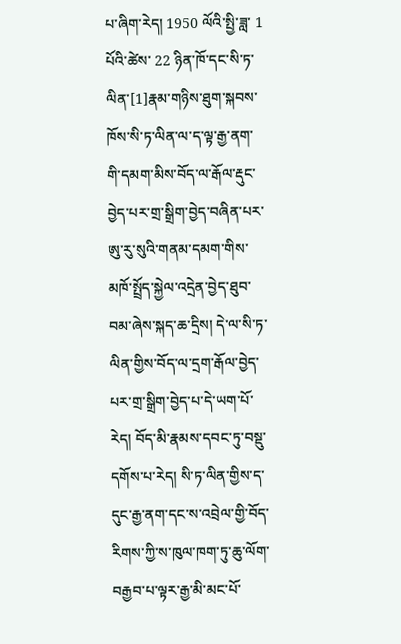པ་ཞིག་རེད། 1950 ལོའི་སྤྱི་ཟླ་ 1 པོའི་ཚེས་ 22 ཉིན་ཁོ་དང་སི་ཏ་ལིན་[1]རྣམ་གཉིས་ཐུག་སྐབས་ཁོས་སི་ཏ་ལིན་ལ་ད་ལྟ་རྒྱ་ནག་གི་དམག་མིས་བོད་ལ་རྒོལ་རྡུང་བྱེད་པར་གྲ་སྒྲིག་བྱེད་བཞིན་པར་ཨུ་རུ་སུའི་གནམ་དམག་གིས་མཁོ་སྤྲོད་སྐྱེལ་འདྲེན་བྱེད་ཐུབ་བམ་ཞེས་སྐད་ཆ་དྲིས། དེ་ལ་སི་ཏ་ལིན་གྱིས་བོད་ལ་དྲག་རྒོལ་བྱེད་པར་གྲ་སྒྲིག་བྱེད་པ་དེ་ཡག་པོ་རེད། བོད་མི་རྣམས་དབང་ཏུ་བསྡུ་དགོས་པ་རེད། སི་ཏ་ལིན་གྱིས་ད་དུང་རྒྱ་ནག་དང་ས་འབྲེལ་གྱི་བོད་རིགས་ཀྱི་ས་ཁུལ་ཁག་ཏུ་ཆུ་ལོག་བརྒྱབ་པ་ལྟར་རྒྱ་མི་མང་པོ་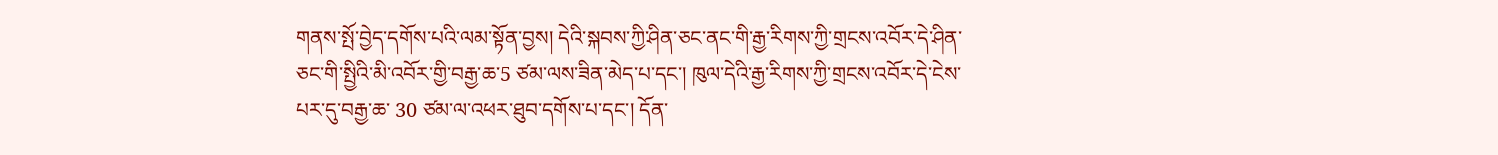གནས་སྤོ་བྱེད་དགོས་པའི་ལམ་སྟོན་བྱས། དེའི་སྐབས་ཀྱི་ཤིན་ཅང་ནང་གི་རྒྱ་རིགས་ཀྱི་གྲངས་འབོར་དེ་ཤིན་ཅང་གི་སྤྱིའི་མི་འབོར་གྱི་བརྒྱ་ཆ་5 ཙམ་ལས་ཟིན་མེད་པ་དང་། ཁུལ་དེའི་རྒྱ་རིགས་ཀྱི་གྲངས་འབོར་དེ་ངེས་པར་དུ་བརྒྱ་ཆ་ 30 ཙམ་ལ་འཕར་ཐུབ་དགོས་པ་དང་། དོན་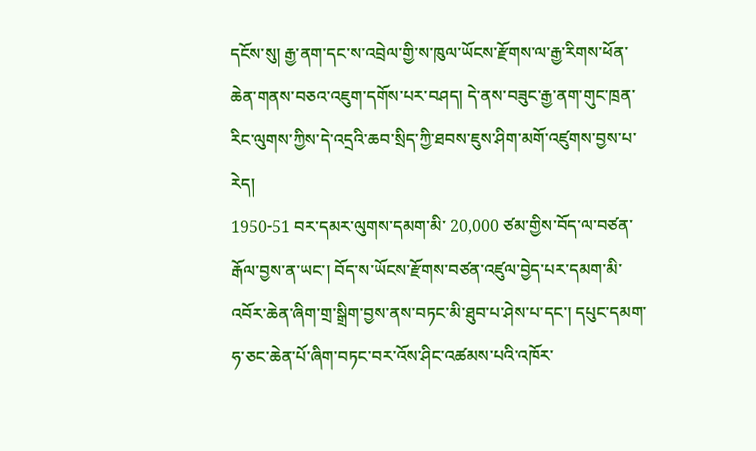དངོས་སུ། རྒྱ་ནག་དང་ས་འབྲེལ་གྱི་ས་ཁུལ་ཡོངས་རྫོགས་ལ་རྒྱ་རིགས་ཕོན་ཆེན་གནས་བཅའ་འཇུག་དགོས་པར་བཤད། དེ་ནས་བཟུང་རྒྱ་ནག་གུང་ཁྲན་རིང་ལུགས་ཀྱིས་དེ་འདྲའི་ཆབ་སྲིད་ཀྱི་ཐབས་ཇུས་ཤིག་མགོ་འཛུགས་བྱས་པ་རེད།
1950-51 བར་དམར་ལུགས་དམག་མི་ 20,000 ཙམ་གྱིས་བོད་ལ་བཙན་རྒོལ་བྱས་ན་ཡང་། བོད་ས་ཡོངས་རྫོགས་བཙན་འཛུལ་བྱེད་པར་དམག་མི་འབོར་ཆེན་ཞིག་གྲ་སྒྲིག་བྱས་ནས་བཏང་མི་ཐུབ་པ་ཤེས་པ་དང་། དཔུང་དམག་ཧ་ཅང་ཆེན་པོ་ཞིག་བཏང་བར་འོས་ཤིང་འཚམས་པའི་འཁོར་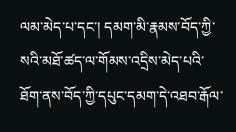ལམ་མེད་པ་དང་། དམག་མི་རྣམས་བོད་ཀྱི་སའི་མཐོ་ཚད་ལ་གོམས་འདྲིས་མེད་པའི་ཐོག་ནས་བོད་ཀྱི་དཔུང་དམག་དེ་འཐབ་རྒོལ་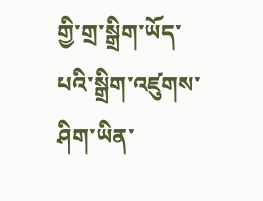གྱི་གྲ་སྒྲིག་ཡོད་པའི་སྒྲིག་འཛུགས་ཤིག་ཡིན་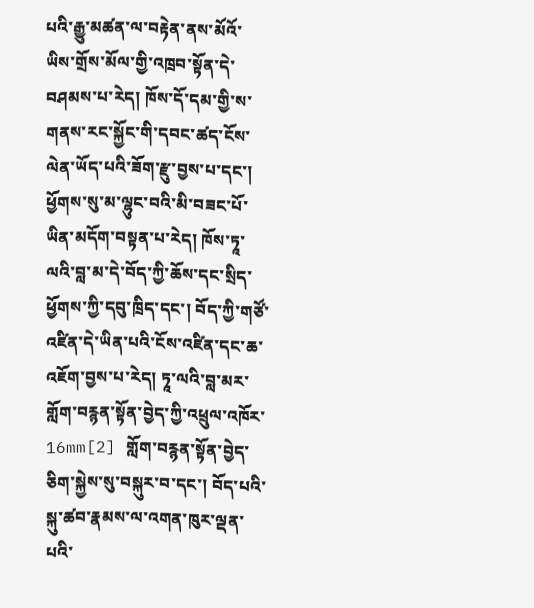པའི་རྒྱུ་མཚན་ལ་བརྟེན་ནས་མོའོ་ཡིས་གྲོས་མོལ་གྱི་འཁྲབ་སྟོན་དེ་བཤམས་པ་རེད། ཁོས་དོ་དམ་གྱི་ས་གནས་རང་སྐྱོང་གི་དབང་ཚད་ངོས་ལེན་ཡོད་པའི་ཟོག་རྫུ་བྱས་པ་དང་། ཕྱོགས་སུ་མ་ལྷུང་བའི་མི་བཟང་པོ་ཡིན་མདོག་བསྟན་པ་རེད། ཁོས་ཏཱ་ལའི་བླ་མ་དེ་བོད་ཀྱི་ཆོས་དང་སྲིད་ཕྱོགས་ཀྱི་དབུ་ཁྲིད་དང་། བོད་ཀྱི་གཙོ་འཛིན་དེ་ཡིན་པའི་ངོས་འཛིན་དང་ཆ་འཇོག་བྱས་པ་རེད། ཏཱ་ལའི་བླ་མར་གློག་བརྙན་སྟོན་བྱེད་ཀྱི་འཕྲུལ་འཁོར་16mm[2] གློག་བརྙན་སྟོན་བྱེད་ཅིག་སྐྱེས་སུ་བསྐུར་བ་དང་། བོད་པའི་སྐུ་ཚབ་རྣམས་ལ་འགན་ཁུར་ལྡན་པའི་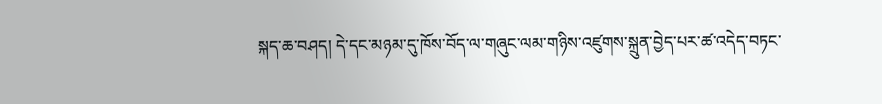སྐད་ཆ་བཤད། དེ་དང་མཉམ་དུ་ཁོས་བོད་ལ་གཞུང་ལམ་གཉིས་འཛུགས་སྐྲུན་བྱེད་པར་ཚ་འདེད་བཏང་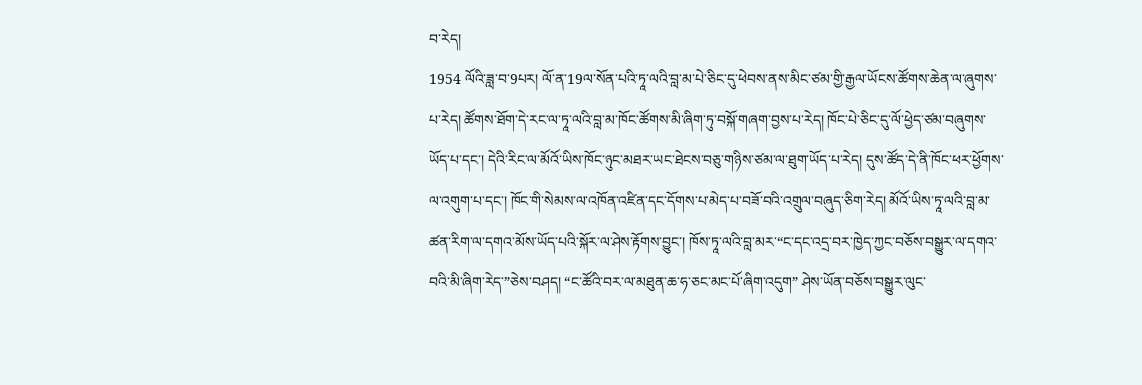བ་རེད།
1954 ལོའི་ཟླ་བ་9པར། ལོ་ན་19ལ་སོན་པའི་ཏཱ་ལའི་བླ་མ་པེ་ཅིང་དུ་ཕེབས་ནས་མིང་ཙམ་གྱི་རྒྱལ་ཡོངས་ཚོགས་ཆེན་ལ་ཞུགས་པ་རེད། ཚོགས་ཐོག་དེ་རང་ལ་ཏཱ་ལའི་བླ་མ་ཁོང་ཚོགས་མི་ཞིག་ཏུ་བསྐོ་གཞག་བྱས་པ་རེད། ཁོང་པེ་ཅིང་དུ་ལོ་ཕྱེད་ཙམ་བཞུགས་ཡོད་པ་དང་། དེའི་རིང་ལ་མོའོ་ཡིས་ཁོང་ཉུང་མཐར་ཡང་ཐེངས་བཅུ་གཉིས་ཙམ་ལ་ཐུག་ཡོད་པ་རེད། དུས་ཚོད་དེ་ནི་ཁོང་ཕར་ཕྱོགས་ལ་འགུག་པ་དང་། ཁོང་གི་སེམས་ལ་འཁོན་འཛིན་དང་དོགས་པ་མེད་པ་བཟོ་བའི་འགྲུལ་བཞུད་ཅིག་རེད། མོའོ་ཡིས་ཏཱ་ལའི་བླ་མ་ཚན་རིག་ལ་དགའ་མོས་ཡོད་པའི་སྐོར་ལ་ཤེས་རྟོགས་བྱུང་། ཁོས་ཏཱ་ལའི་བླ་མར་“ང་དང་འདྲ་བར་ཁྱེད་ཀྱང་བཅོས་བསྒྱུར་ལ་དགའ་བའི་མི་ཞིག་རེད་”ཅེས་བཤད། “ང་ཚོའི་བར་ལ་མཐུན་ཆ་ཧ་ཅང་མང་པོ་ཞིག་འདུག” ཤེས་ཡོན་བཅོས་བསྒྱུར་ལུང་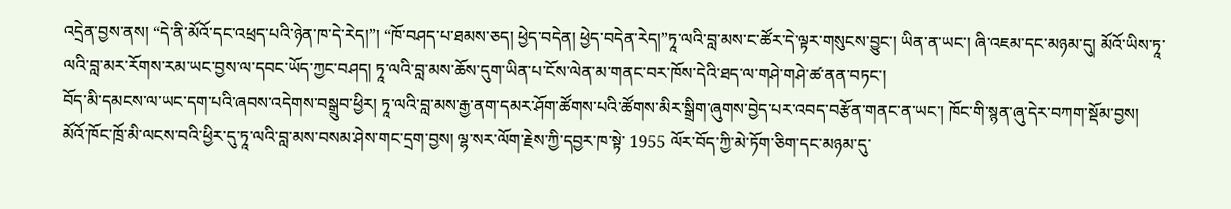འདྲེན་བྱས་ནས། “དེ་ནི་མོའོ་དང་འཕྲད་པའི་ཉེན་ཁ་དེ་རེད།”། “ཁོ་བཤད་པ་ཐམས་ཅད། ཕྱེད་བདེན། ཕྱེད་བདེན་རེད།”ཏཱ་ལའི་བླ་མས་ང་ཚོར་དེ་ལྟར་གསུངས་བྱུང་། ཡིན་ན་ཡང་། ཞི་འཇམ་དང་མཉམ་དུ། མོའོ་ཡིས་ཏཱ་ལའི་བླ་མར་རོགས་རམ་ཡང་བྱས་ལ་དབང་ཡོད་ཀྱང་བཤད། ཏཱ་ལའི་བླ་མས་ཆོས་དུག་ཡིན་པ་ངོས་ལེན་མ་གནང་བར་ཁོས་དེའི་ཐད་ལ་གཤེ་གཤེ་ཚ་ནན་བཏང་།
བོད་མི་དམངས་ལ་ཡང་དག་པའི་ཞབས་འདེགས་བསྒྲུབ་ཕྱིར། ཏཱ་ལའི་བླ་མས་རྒྱ་ནག་དམར་ཤོག་ཚོགས་པའི་ཚོགས་མིར་སྒྲིག་ཞུགས་བྱེད་པར་འབད་བརྩོན་གནང་ན་ཡང་། ཁོང་གི་སྙན་ཞུ་དེར་བཀག་སྡོམ་བྱས། མོའོ་ཁོང་ཁྲོ་མི་ལངས་བའི་ཕྱིར་དུ་ཏཱ་ལའི་བླ་མས་བསམ་ཤེས་གང་དྲག་བྱས། ལྷ་སར་ལོག་རྗེས་ཀྱི་དབྱར་ཁ་སྟེ་ 1955 ལོར་བོད་ཀྱི་མེ་ཏོག་ཅིག་དང་མཉམ་དུ་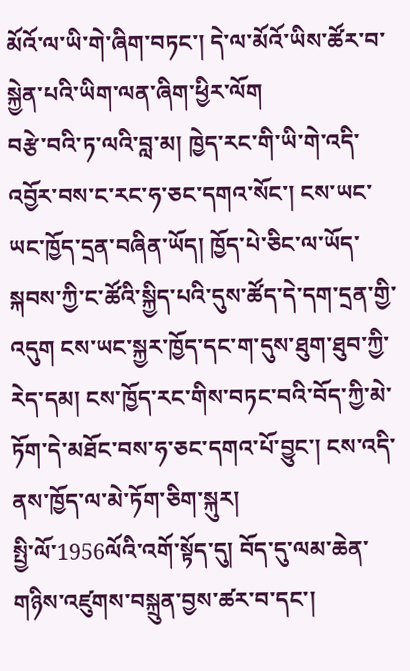མོའོ་ལ་ཡི་གེ་ཞིག་བཏང་། དེ་ལ་མོའོ་ཡིས་ཚོར་བ་སྐྱེན་པའི་ཡིག་ལན་ཞིག་ཕྱིར་ལོག
བརྩེ་བའི་ཏ་ལའི་བླ་མ། ཁྱེད་རང་གི་ཡི་གེ་འདི་འབྱོར་བས་ང་རང་ཧ་ཅང་དགའ་སོང་། ངས་ཡང་ཡང་ཁྱོད་དྲན་བཞིན་ཡོད། ཁྱོད་པེ་ཅིང་ལ་ཡོད་སྐབས་ཀྱི་ང་ཚོའི་སྐྱིད་པའི་དུས་ཚོད་དེ་དག་དྲན་གྱི་འདུག ངས་ཡང་སྐྱར་ཁྱོད་དང་ག་དུས་ཐུག་ཐུབ་ཀྱི་རེད་དམ། ངས་ཁྱོད་རང་གིས་བཏང་བའི་བོད་ཀྱི་མེ་ཏོག་དེ་མཐོང་བས་ཧ་ཅང་དགའ་པོ་བྱུང་། ངས་འདི་ནས་ཁྱོད་ལ་མེ་ཏོག་ཅིག་སྐུར།
སྤྱི་ལོ་1956ལོའི་འགོ་སྟོད་དུ། བོད་དུ་ལམ་ཆེན་གཉིས་འཛུགས་བསྐྲུན་བྱས་ཚར་བ་དང་།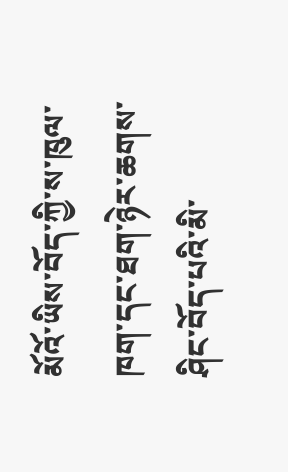མོའོ་ཡིས་བོད་ཀྱི་ས་ཁུལ་ཁག་དང་ཐག་ཉེར་ཆགས་ཤིང་བོད་པའི་མི་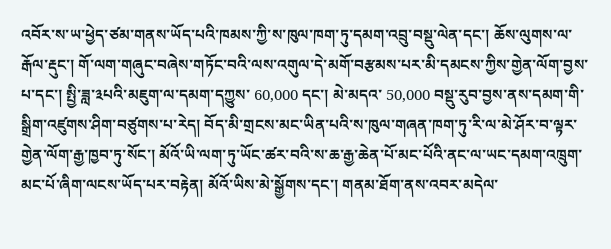འབོར་ས་ཡ་ཕྱེད་ཙམ་གནས་ཡོད་པའི་ཁམས་ཀྱི་ས་ཁུལ་ཁག་ཏུ་དམག་འབྲུ་བསྡུ་ལེན་དང་། ཆོས་ལུགས་ལ་རྒོལ་རྡུང་། གོ་ལག་གཞུང་བཞེས་གཏོང་བའི་ལས་འགུལ་དེ་མགོ་བརྩམས་པར་མི་དམངས་ཀྱིས་གྱེན་ལོག་བྱས་པ་དང་། སྤྱི་ཟླ་༣པའི་མཇུག་ལ་དམག་དཀྱུས་ 60,000 དང་། མེ་མདའ་ 50,000 བསྡུ་རུབ་བྱས་ནས་དམག་གི་སྒྲིག་འཛུགས་ཤིག་བཙུགས་པ་རེད། བོད་མི་གྲངས་མང་ཡིན་པའི་ས་ཁུལ་གཞན་ཁག་ཏུ་རི་ལ་མེ་ཤོར་བ་ལྟར་གྱེན་ལོག་རྒྱ་ཁྱབ་ཏུ་སོང་། མོའོ་ཡི་ལག་ཏུ་ཡོང་ཚར་བའི་ས་ཆ་རྒྱ་ཆེན་པོ་མང་པོའི་ནང་ལ་ཡང་དམག་འཁྲུག་མང་པོ་ཞིག་ལངས་ཡོད་པར་བརྟེན། མོའོ་ཡིས་མེ་སྒྱོགས་དང་། གནམ་ཐོག་ནས་འབར་མདེལ་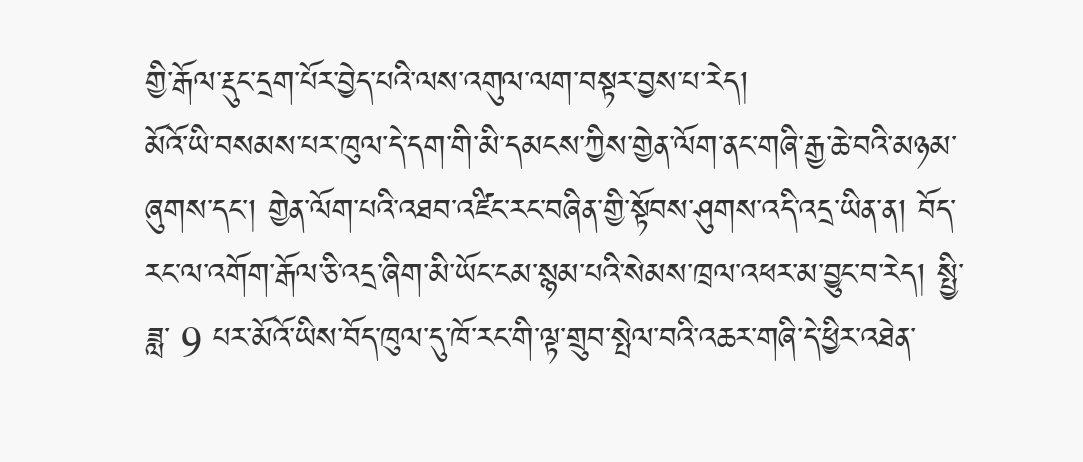གྱི་རྒོལ་རྡུང་དྲག་པོར་བྱེད་པའི་ལས་འགུལ་ལག་བསྟར་བྱས་པ་རེད།
མོའོ་ཡི་བསམས་པར་ཁུལ་དེ་དག་གི་མི་དམངས་ཀྱིས་གྱེན་ལོག་ནང་གཞི་རྒྱ་ཆེ་བའི་མཉམ་ཞུགས་དང་། གྱེན་ལོག་པའི་འཐབ་འཛིང་རང་བཞིན་གྱི་སྟོབས་ཤུགས་འདི་འདྲ་ཡིན་ན། བོད་རང་ལ་འགོག་རྒོལ་ཅི་འདྲ་ཞིག་མི་ཡོང་ངམ་སྙམ་པའི་སེམས་ཁྲལ་འཕར་མ་བྱུང་བ་རེད། སྤྱི་ཟླ་ 9 པར་མོའོ་ཡིས་བོད་ཁུལ་དུ་ཁོ་རང་གི་ལྟ་གྲུབ་སྤེལ་བའི་འཆར་གཞི་དེ་ཕྱིར་འཐེན་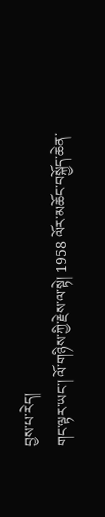བྱས་པ་རེད།
གང་ལྟར་ཡང་། ལོ་གཉིས་ཀྱི་རྗེས་ལ་སྟེ། 1958 ལོར་མཆོང་བསྐྱོད་ཆེན་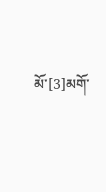མོ་[3]མགོ་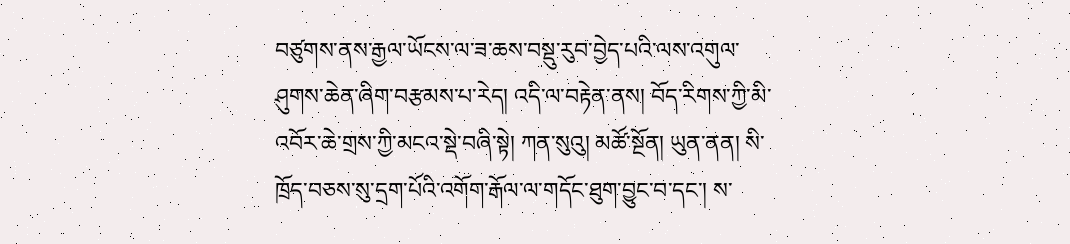བཙུགས་ནས་རྒྱལ་ཡོངས་ལ་ཟ་ཆས་བསྡུ་རུབ་བྱེད་པའི་ལས་འགུལ་ཤུགས་ཆེན་ཞིག་བརྩམས་པ་རེད། འདི་ལ་བརྟེན་ནས། བོད་རིགས་ཀྱི་མི་འབོར་ཆེ་གྲས་ཀྱི་མངའ་སྡེ་བཞི་སྟེ། ཀན་སུའུ། མཚོ་སྔོན། ཡུན་ནན། སི་ཁྲོད་བཅས་སུ་དྲག་པོའི་འགོག་རྒོལ་ལ་གདོང་ཐུག་བྱུང་བ་དང་། ས་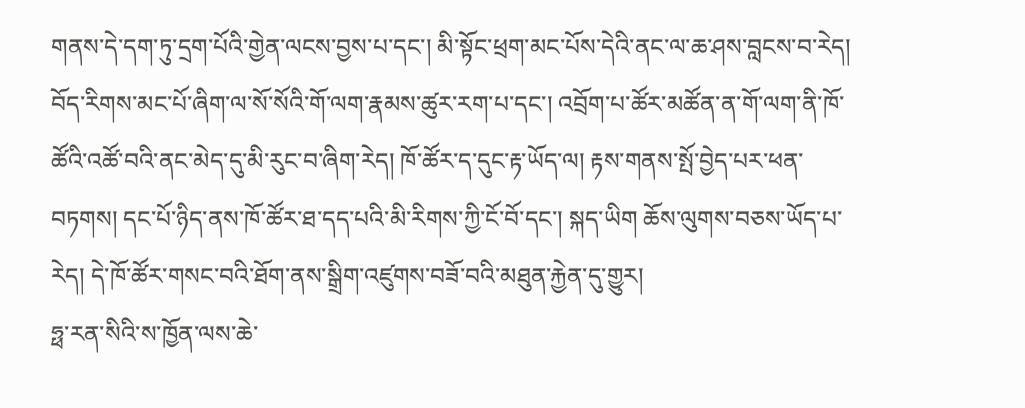གནས་དེ་དག་ཏུ་དྲག་པོའི་གྱེན་ལངས་བྱས་པ་དང་། མི་སྟོང་ཕྲག་མང་པོས་དེའི་ནང་ལ་ཆ་ཤས་བླངས་བ་རེད། བོད་རིགས་མང་པོ་ཞིག་ལ་སོ་སོའི་གོ་ལག་རྣམས་ཚུར་རག་པ་དང་། འབྲོག་པ་ཚོར་མཚོན་ན་གོ་ལག་ནི་ཁོ་ཚོའི་འཚོ་བའི་ནང་མེད་དུ་མི་རུང་བ་ཞིག་རེད། ཁོ་ཚོར་ད་དུང་རྟ་ཡོད་ལ། རྟས་གནས་སྤོ་བྱེད་པར་ཕན་བཏགས། དང་པོ་ཉིད་ནས་ཁོ་ཚོར་ཐ་དད་པའི་མི་རིགས་ཀྱི་ངོ་བོ་དང་། སྐད་ཡིག ཆོས་ལུགས་བཅས་ཡོད་པ་རེད། དེ་ཁོ་ཚོར་གསང་བའི་ཐོག་ནས་སྒྲིག་འཛུགས་བཟོ་བའི་མཐུན་རྐྱེན་དུ་གྱུར།
ཧྥ་རན་སིའི་ས་ཁྱོན་ལས་ཆེ་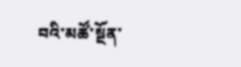བའི་མཚོ་སྔོན་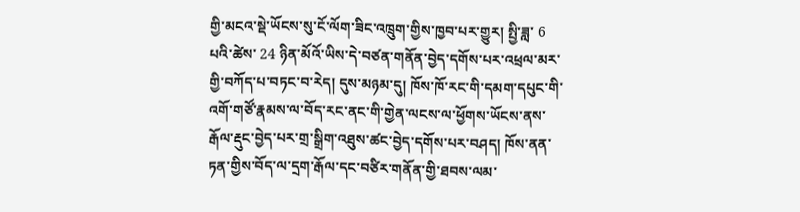གྱི་མངའ་སྡེ་ཡོངས་སུ་ངོ་ལོག་ཟིང་འཁྲུག་གྱིས་ཁྱབ་པར་གྱུར། སྤྱི་ཟླ་ 6 པའི་ཚེས་ 24 ཉིན་མོའོ་ཡིས་དེ་བཙན་གནོན་བྱེད་དགོས་པར་འཕྲལ་མར་གྱི་བཀོད་པ་བཏང་བ་རེད། དུས་མཉམ་དུ། ཁོས་ཁོ་རང་གི་དམག་དཔུང་གི་འགོ་གཙོ་རྣམས་ལ་བོད་རང་ནང་གི་གྱེན་ལངས་ལ་ཕྱོགས་ཡོངས་ནས་རྒོལ་རྡུང་བྱེད་པར་གྲ་སྒྲིག་འཐུས་ཚང་བྱེད་དགོས་པར་བཤད། ཁོས་ནན་ཏན་གྱིས་བོད་ལ་དྲག་རྒོལ་དང་བཙིར་གནོན་གྱི་ཐབས་ལམ་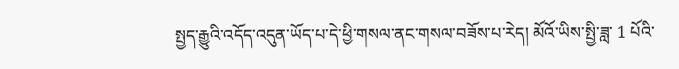སྤྱད་རྒྱུའི་འདོད་འདུན་ཡོད་པ་དེ་ཕྱི་གསལ་ནང་གསལ་བཟོས་པ་རེད། མོའོ་ཡིས་སྤྱི་ཟླ་ 1 པོའི་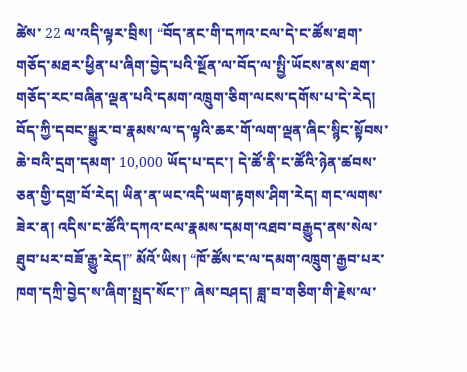ཚེས་ 22 ལ་འདི་ལྟར་བྲིས། “བོད་ནང་གི་དཀའ་ངལ་དེ་ང་ཚོས་ཐག་གཅོད་མཐར་ཕྱིན་པ་ཞིག་བྱེད་པའི་སྔོན་ལ་བོད་ལ་སྤྱི་ཡོངས་ནས་ཐག་གཅོད་རང་བཞིན་ལྡན་པའི་དམག་འཁྲུག་ཅིག་ལངས་དགོས་པ་དེ་རེད། བོད་ཀྱི་དབང་སྒྱུར་བ་རྣམས་ལ་ད་ལྟའི་ཆར་གོ་ལག་ལྡན་ཞིང་སྙིང་སྟོབས་ཆེ་བའི་དྲག་དམག་ 10,000 ཡོད་པ་དང་། དེ་ཚོ་ནི་ང་ཚོའི་ཉེན་ཚབས་ཅན་གྱི་དགྲ་བོ་རེད། ཡིན་ན་ཡང་འདི་ཡག་རྟགས་ཤིག་རེད། གང་ལགས་ཟེར་ན། འདིས་ང་ཚོའི་དཀའ་ངལ་རྣམས་དམག་འཐབ་བརྒྱུད་ནས་སེལ་ཐུབ་པར་བཟོ་རྒྱུ་རེད།” མོའོ་ཡིས། “ཁོ་ཚོས་ང་ལ་དམག་འཁྲུག་རྒྱབ་པར་ཁག་དཀྲི་བྱེད་ས་ཞིག་སྤྲད་སོང་།” ཞེས་བཤད། ཟླ་བ་གཅིག་གི་རྗེས་ལ་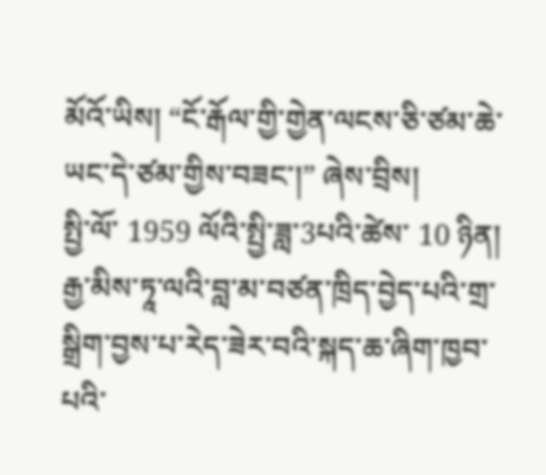མོའོ་ཡིས། “ངོ་རྒོལ་གྱི་གྱེན་ལངས་ཅི་ཙམ་ཆེ་ཡང་དེ་ཙམ་གྱིས་བཟང་།” ཞེས་བྲིས།
སྤྱི་ལོ་ 1959 ལོའི་སྤྱི་ཟླ་3པའི་ཚེས་ 10 ཉིན། རྒྱ་མིས་ཏཱ་ལའི་བླ་མ་བཙན་ཁྲིད་བྱེད་པའི་གྲ་སྒྲིག་བྱས་པ་རེད་ཟེར་བའི་སྐད་ཆ་ཞིག་ཁྱབ་པའི་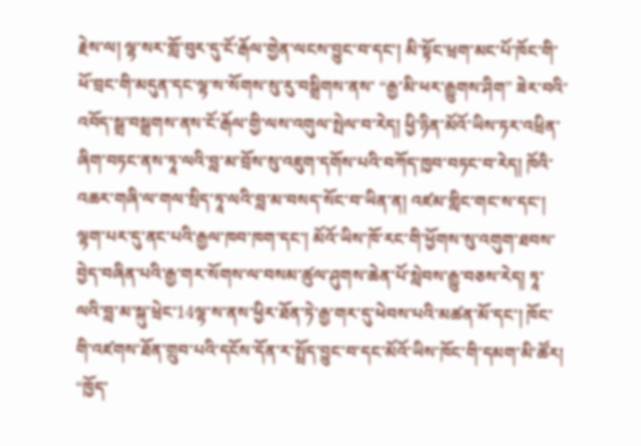རྗེས་ལ། ལྷ་སར་གློ་བུར་དུ་ངོ་རྒོལ་གྱེན་ལངས་བྱུང་བ་དང་། མི་སྟོང་ཕྲག་མང་པོ་ཁོང་གི་ཕོ་བྲང་གི་མདུན་དང་ལྷ་ས་སོགས་སུ་རུ་བསྒྲིགས་ནས་ “རྒྱ་མི་ཕར་རྒྱུགས་ཤིག” ཟེར་བའི་འབོད་སྒྲ་བསྒྲགས་ནས་ངོ་རྒོལ་གྱི་ལས་འགུལ་སྤེལ་བ་རེད། ཕྱི་ཉིན་མོའོ་ཡིས་ཏར་འཕྲིན་ཞིག་བཏང་ནས་ཏཱ་ལའི་བླ་མ་བྲོས་སུ་འཇུག་དགོས་པའི་བཀོད་ཁྱབ་བཏང་བ་རེད། ཁོའི་འཆར་གཞི་ལ་གལ་སྲིད་ཏཱ་ལའི་བླ་མ་བསད་སོང་བ་ཡིན་ན། འཛམ་གླིང་གང་ས་དང་། ལྷག་པར་དུ་ནང་པའི་རྒྱལ་ཁབ་ཁག་དང་། མོའོ་ཡིས་ཁོ་རང་གི་ཕྱོགས་སུ་འགུག་ཐབས་བྱེད་བཞིན་པའི་རྒྱ་གར་སོགས་ལ་བསམ་ཚུལ་ཤུགས་ཆེན་པོ་སླེབས་རྒྱུ་བཅས་རེད། ཏཱ་ལའི་བླ་མ་སྐུ་ཕྲེང་14ལྷ་ས་ནས་ཕྱིར་ཐོན་ཏེ་རྒྱ་གར་དུ་ཕེབས་པའི་མཚན་མོ་དང་། ཁོང་གི་འཛགས་ཐོན་གྲུབ་པའི་དངོས་དོན་ར་སྤྲོད་བྱུང་བ་དང་མོའོ་ཡིས་ཁོང་གི་དམག་མི་ཚོར། “ཁྱོད་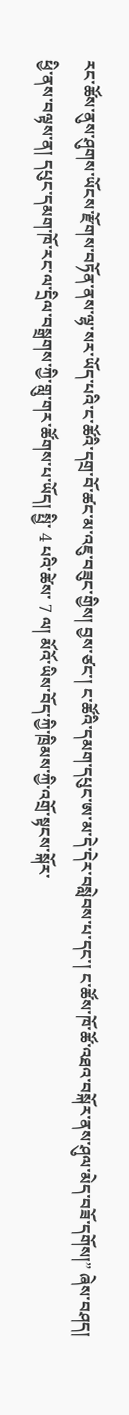རང་ཚོས་ནུས་ཤུགས་ཡོངས་རྫོགས་བཏོན་ནས་ལྷ་སར་ཡོད་པའི་ང་ཚོའི་དགྲ་བོ་ཚང་མ་འཇུ་བཟུང་གྱིས། བྱས་ཙང་། ང་ཚོའི་དམག་དཔུང་ཨ་མ་དེ་དེར་བསླེབས་པ་དང་། ང་ཚོས་ཁོ་ཚོ་འཐའ་བསྐོར་ནས་ཤུལ་མེད་བཟོ་དགོས།” ཞེས་བཤད།
ཕྱི་ནས་བལྟས་ན། དཔུང་དམག་ཁོ་རང་ལ་དྲིལ་བསྒྲགས་ཀྱི་གླུ་གར་ཚོགས་པ་ཡོད། སྤྱི་ 4 པའི་ཚེས་ 7 ལ། མོའོ་ཡིས་བོད་ཀྱི་ཁྲིམས་ཀྱི་འགྲོ་སྟངས་སྐོར་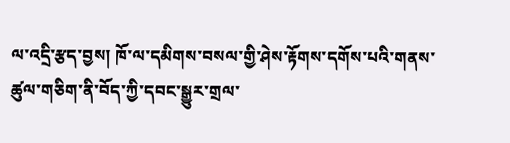ལ་འདྲི་རྩད་བྱས། ཁོ་ལ་དམིགས་བསལ་གྱི་ཤེས་རྟོགས་དགོས་པའི་གནས་ཚུལ་གཅིག་ནི་བོད་ཀྱི་དབང་སྒྱུར་གྲལ་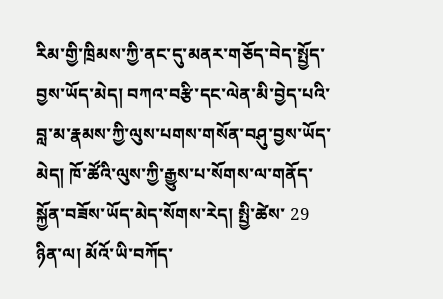རིམ་གྱི་ཁྲིམས་ཀྱི་ནང་དུ་མནར་གཅོད་བེད་སྤྱོད་བྱས་ཡོད་མེད། བཀའ་བརྩི་དང་ལེན་མི་བྱེད་པའི་བླ་མ་རྣམས་ཀྱི་ལུས་པགས་གསོན་བཤུ་བྱས་ཡོད་མེད། ཁོ་ཚོའི་ལུས་ཀྱི་རྒྱུས་པ་སོགས་ལ་གནོད་སྐྱོན་བཟོས་ཡོད་མེད་སོགས་རེད། སྤྱི་ཚེས་ 29 ཉིན་ལ། མོའོ་ཡི་བཀོད་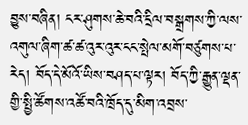བྱུས་བཞིན། ངར་ཤུགས་ཆེ་བའི་དྲིལ་བསྒྲགས་ཀྱི་ལས་འགུལ་ཞིག་ཚ་ཚ་འུར་འུར་ངང་སྤེལ་མགོ་བཙུགས་པ་རེད། བོད་དེ་མོའོ་ཡིས་བཤད་པ་ལྟར། བོད་ཀྱི་རྒྱུན་ལྡན་གྱི་སྤྱི་ཚོགས་འཚོ་བའི་ཁྲོད་དུ་མིག་འབྲས་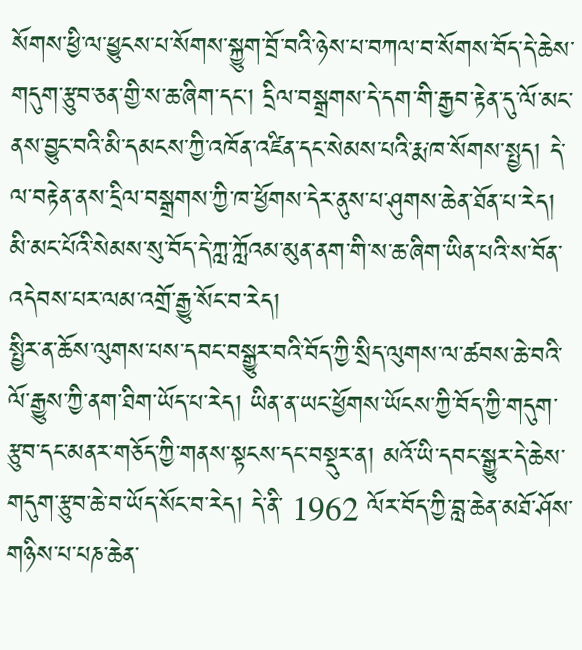སོགས་ཕྱི་ལ་ཕྱུངས་པ་སོགས་སྐྱུག་བྲོ་བའི་ཉེས་པ་བཀལ་བ་སོགས་བོད་དེ་ཆེས་གདུག་རྩུབ་ཅན་གྱི་ས་ཆ་ཞིག་དང་། དྲིལ་བསྒྲགས་དེ་དག་གི་རྒྱབ་རྟེན་དུ་ལོ་མང་ནས་བྱུང་བའི་མི་དམངས་ཀྱི་འཁོན་འཛིན་དང་སེམས་པའི་རྨ་ཁ་སོགས་སྤྱད། དེ་ལ་བརྟེན་ནས་དྲིལ་བསྒྲགས་ཀྱི་ཁ་ཕྱོགས་དེར་ནུས་པ་ཤུགས་ཆེན་ཐོན་པ་རེད། མི་མང་པོའི་སེམས་སུ་བོད་དེ་ཀླ་ཀློའམ་མུན་ནག་གི་ས་ཆ་ཞིག་ཡིན་པའི་ས་བོན་འདེབས་པར་ལམ་འགྲོ་རྒྱུ་སོང་བ་རེད།
སྤྱིར་ན་ཆོས་ལུགས་པས་དབང་བསྒྱུར་བའི་བོད་ཀྱི་སྲིད་ལུགས་ལ་ཚབས་ཆེ་བའི་ལོ་རྒྱུས་ཀྱི་ནག་ཐིག་ཡོད་པ་རེད། ཡིན་ན་ཡང་ཕྱོགས་ཡོངས་ཀྱི་བོད་ཀྱི་གདུག་རྩུབ་དང་མནར་གཅོད་ཀྱི་གནས་སྟངས་དང་བསྡུར་ན། མའོ་ཡི་དབང་སྒྱུར་དེ་ཆེས་གདུག་རྩུབ་ཆེ་བ་ཡོད་སོང་བ་རེད། དེ་ནི་ 1962 ལོར་བོད་ཀྱི་བླ་ཆེན་མཐོ་ཤོས་གཉིས་པ་པཎ་ཆེན་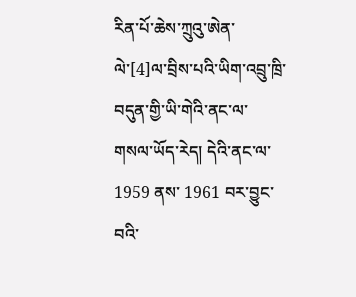རིན་པོ་ཆེས་ཀྲུའུ་ཨེན་ལེ་[4]ལ་བྲིས་པའི་ཡིག་འབྲུ་ཁྲི་བདུན་གྱི་ཡི་གེའི་ནང་ལ་གསལ་ཡོད་རེད། དེའི་ནང་ལ་ 1959 ནས་ 1961 བར་བྱུང་བའི་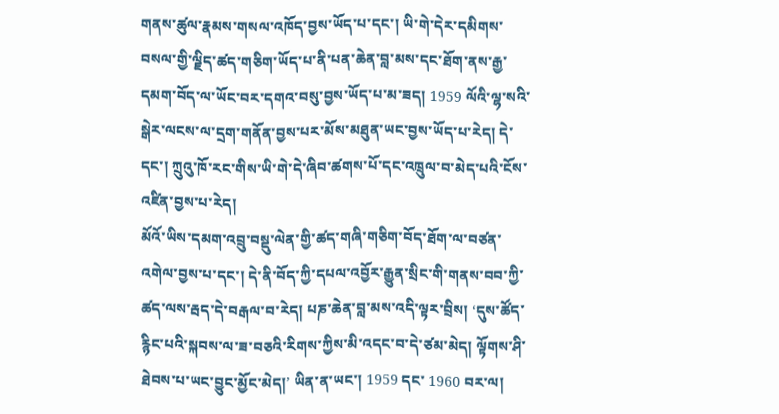གནས་ཚུལ་རྣམས་གསལ་འཁོད་བྱས་ཡོད་པ་དང་། ཡི་གེ་དེར་དམིགས་བསལ་གྱི་ལྗིད་ཚད་གཅིག་ཡོད་པ་ནི་པན་ཆེན་བླ་མས་དང་ཐོག་ནས་རྒྱ་དམག་བོད་ལ་ཡོང་བར་དགའ་བསུ་བྱས་ཡོད་པ་མ་ཟད། 1959 ལོའི་ལྷ་སའི་སྒེར་ལངས་ལ་དྲག་གནོན་བྱས་པར་མོས་མཐུན་ཡང་བྱས་ཡོད་པ་རེད། དེ་དང་། ཀྲུའུ་ཁོ་རང་གིས་ཡི་གེ་དེ་ཞིབ་ཚགས་པོ་དང་འཁྲུལ་བ་མེད་པའི་ངོས་འཛིན་བྱས་པ་རེད།
མོའོ་ཡིས་དམག་འབྲུ་བསྡུ་ལེན་གྱི་ཚད་གཞི་གཅིག་བོད་ཐོག་ལ་བཙན་འགེལ་བྱས་པ་དང་། དེ་ནི་བོད་ཀྱི་དཔལ་འབྱོར་རྒྱུན་སྲིང་གི་གནས་བབ་ཀྱི་ཚད་ལས་རྦད་དེ་བརྒལ་བ་རེད། པཎ་ཆེན་བླ་མས་འདི་ལྟར་བྲིས། ‘དུས་ཚོད་རྙིང་པའི་སྐབས་ལ་ཟ་བཅའི་རིགས་ཀྱིས་མི་འདང་བ་དེ་ཙམ་མེད། ལྟོགས་ཤི་ཐེབས་པ་ཡང་བྱུང་མྱོང་མེད།’ ཡིན་ན་ཡང་། 1959 དང་ 1960 བར་ལ།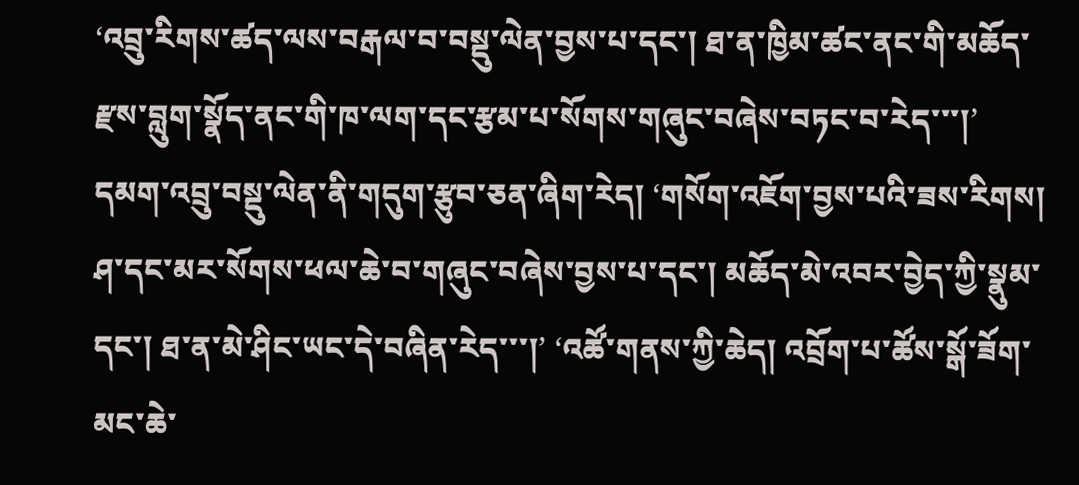‘འབྲུ་རིགས་ཚད་ལས་བརྒལ་བ་བསྡུ་ལེན་བྱས་པ་དང་། ཐ་ན་ཁྱིམ་ཚང་ནང་གི་མཆོད་རྫས་བླུག་སྣོད་ནང་གི་ཁ་ལག་དང་རྩམ་པ་སོགས་གཞུང་བཞེས་བཏང་བ་རེད་་་།’ དམག་འབྲུ་བསྡུ་ལེན་ནི་གདུག་རྩུབ་ཅན་ཞིག་རེད། ‘གསོག་འཇོག་བྱས་པའི་ཟས་རིགས། ཤ་དང་མར་སོགས་ཕལ་ཆེ་བ་གཞུང་བཞེས་བྱས་པ་དང་། མཆོད་མེ་འབར་བྱེད་ཀྱི་སྣུམ་དང་། ཐ་ན་མེ་ཤིང་ཡང་དེ་བཞིན་རེད་་་།’ ‘འཚོ་གནས་ཀྱི་ཆེད། འབྲོག་པ་ཚོས་སྒོ་ཟོག་མང་ཆེ་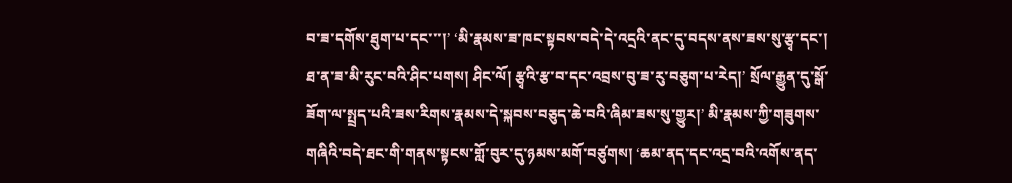བ་ཟ་དགོས་ཐུག་པ་དང་་་།’ ‘མི་རྣམས་ཟ་ཁང་སྟབས་བདེ་དེ་འདྲའི་ནང་དུ་བདས་ནས་ཟས་སུ་རྩྭ་དང་། ཐ་ན་ཟ་མི་རུང་བའི་ཤིང་པགས། ཤིང་ལོ། རྩྭའི་རྩ་བ་དང་འབྲས་བུ་ཟ་རུ་བཅུག་པ་རེད།’ སྲོལ་རྒྱུན་དུ་སྒོ་ཟོག་ལ་སྤྲད་པའི་ཟས་རིགས་རྣམས་དེ་སྐབས་བཅུད་ཆེ་བའི་ཞིམ་ཟས་སུ་གྱུར།’ མི་རྣམས་ཀྱི་གཟུགས་གཞིའི་བདེ་ཐང་གི་གནས་སྟངས་གློ་བུར་དུ་ཉམས་མགོ་བཙུགས། ‘ཆམ་ནད་དང་འདྲ་བའི་འགོས་ནད་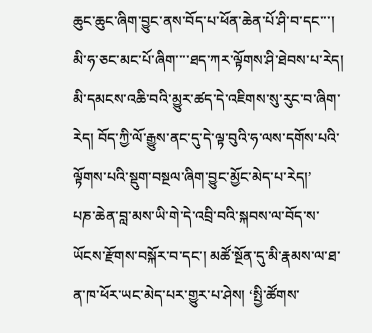ཆུང་ཆུང་ཞིག་བྱུང་ནས་བོད་པ་ཕོན་ཆེན་པོ་ཤི་བ་དང་་་། མི་ཧ་ཅང་མང་པོ་ཞིག་་་་ཐད་ཀར་ལྟོགས་ཤི་ཐེབས་པ་རེད། མི་དམངས་འཆི་བའི་མྱུར་ཚད་དེ་འཇིགས་སུ་རུང་བ་ཞིག་རེད། བོད་ཀྱི་ལོ་རྒྱུས་ནང་དུ་དེ་ལྟ་བུའི་ཧ་ལས་དགོས་པའི་ལྟོགས་པའི་སྡུག་བསྔལ་ཞིག་བྱུང་མྱོང་མེད་པ་རེད།’
པཎ་ཆེན་བླ་མས་ཡི་གེ་དེ་འབྲི་བའི་སྐབས་ལ་བོད་ས་ཡོངས་རྫོགས་བསྐོར་བ་དང་། མཚོ་སྔོན་དུ་མི་རྣམས་ལ་ཐ་ན་ཁ་ཕོར་ཡང་མེད་པར་གྱུར་པ་ཤེས། ‘སྤྱི་ཚོགས་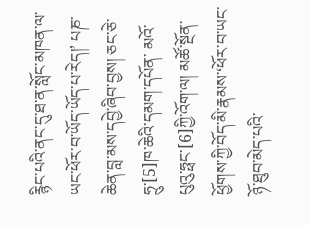རྙིང་པའི་ནང་དུ་ཐ་ན་སློང་མཁན་ལ་ཡང་ཕོར་བ་ཡོད་ཡོད་པ་རེད།’ པཎ་ཆེན་བླ་མས་དབྱེ་ཞིབ་བྱས། ཅང་ཅེ་ཧྲུ་[5]ཁ་ཆེའི་དམག་དཔོན་ མའོ་པུའུ་ཧྥང་[6]ཀྱི་འོག་ལ། མཚོ་སྔོན་ཕྱོགས་ཀྱི་བོད་མི་རྣམས་‘ཕོར་བ་ཡང་ཉོ་ཐུབ་མེད་པའི་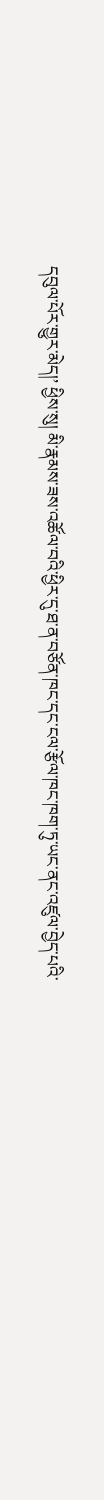དབུལ་པོར་གྱུར་མེད།’ ཕྱིས་སུ། མི་རྣམས་ཟས་འཚོལ་བའི་ཕྱིར་དུ་ཐ་ན་བཙོན་ཁང་དང་ངལ་རྩོལ་ཁང་ཁག་ཏུ་ཡང་ནང་འཛུལ་བྱེད་པའི་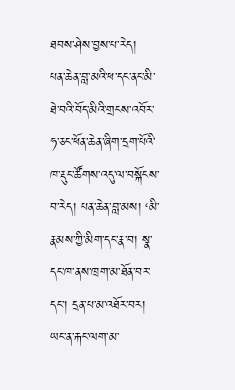ཐབས་ཤེས་བྱས་པ་རེད།
པན་ཆེན་བླ་མའི་ཕ་དང་ནང་མི་ཐེ་བའི་བོད་མིའི་གྲངས་འབོར་ཧ་ཅང་ཕོན་ཆེན་ཞིག་དྲག་པོའི་ཁ་རྡུང་ཚོགས་འདུ་ལ་བསྐོངས་བ་རེད། པན་ཆེན་བླ་མས། ‘མི་རྣམས་ཀྱི་མིག་དང་རྣ་བ། སྣ་དང་ཁ་ནས་ཁྲག་མ་ཐོན་བར་དང་། དྲན་པ་མ་འཐོར་བར། ཡང་ན་རྐང་ལག་མ་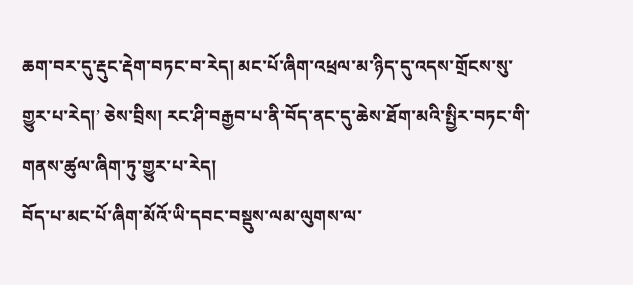ཆག་བར་དུ་རྡུང་རྡེག་བཏང་བ་རེད། མང་པོ་ཞིག་འཕྲལ་མ་ཉིད་དུ་འདས་གྲོངས་སུ་གྱུར་པ་རེད།’ ཅེས་བྲིས། རང་ཤི་བརྒྱབ་པ་ནི་བོད་ནང་དུ་ཆེས་ཐོག་མའི་སྤྱིར་བཏང་གི་གནས་ཚུལ་ཞིག་ཏུ་གྱུར་པ་རེད།
བོད་པ་མང་པོ་ཞིག་མོའོ་ཡི་དབང་བསྡུས་ལམ་ལུགས་ལ་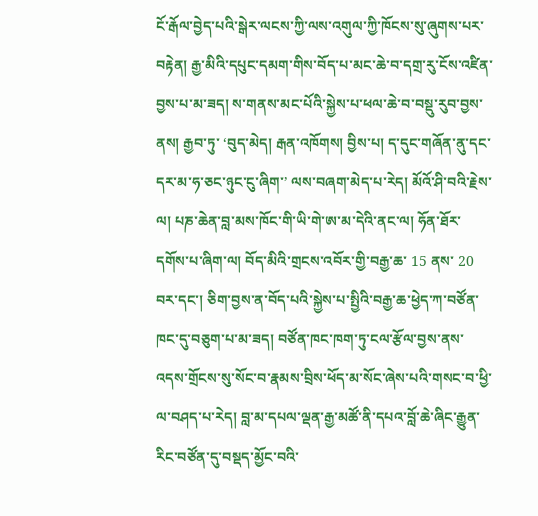ངོ་རྒོལ་བྱེད་པའི་སྒེར་ལངས་ཀྱི་ལས་འགུལ་ཀྱི་ཁོངས་སུ་ཞུགས་པར་བརྟེན། རྒྱ་མིའི་དཔུང་དམག་གིས་བོད་པ་མང་ཆེ་བ་དགྲ་རུ་ངོས་འཛིན་བྱས་པ་མ་ཟད། ས་གནས་མང་པོའི་སྐྱེས་པ་ཕལ་ཆེ་བ་བསྡུ་རུབ་བྱས་ནས། རྒྱབ་ཏུ་ ‘བུད་མེད། རྒན་འཁོགས། བྱིས་པ། ད་དུང་གཞོན་ནུ་དང་དར་མ་ཧ་ཅང་ཉུང་ངུ་ཞིག་’ ལས་བཞག་མེད་པ་རེད། མོའོ་ཤི་བའི་རྗེས་ལ། པཎ་ཆེན་བླ་མས་ཁོང་གི་ཡི་གེ་ཨ་མ་དེའི་ནང་ལ། ཧོན་ཐོར་དགོས་པ་ཞིག་ལ། བོད་མིའི་གྲངས་འབོར་གྱི་བརྒྱ་ཆ་ 15 ནས་ 20 བར་དང་། ཅིག་བྱས་ན་བོད་པའི་སྐྱེས་པ་སྤྱིའི་བརྒྱ་ཆ་ཕྱེད་ཀ་བཙོན་ཁང་དུ་བཅུག་པ་མ་ཟད། བཙོན་ཁང་ཁག་ཏུ་ངལ་རྩོལ་བྱས་ནས་འདས་གྲོངས་སུ་སོང་བ་རྣམས་བྲིས་ཕོད་མ་སོང་ཞེས་པའི་གསང་བ་ཕྱི་ལ་བཤད་པ་རེད། བླ་མ་དཔལ་ལྡན་རྒྱ་མཚོ་ནི་དཔའ་བློ་ཆེ་ཞིང་རྒྱུན་རིང་བཙོན་དུ་བསྡད་མྱོང་བའི་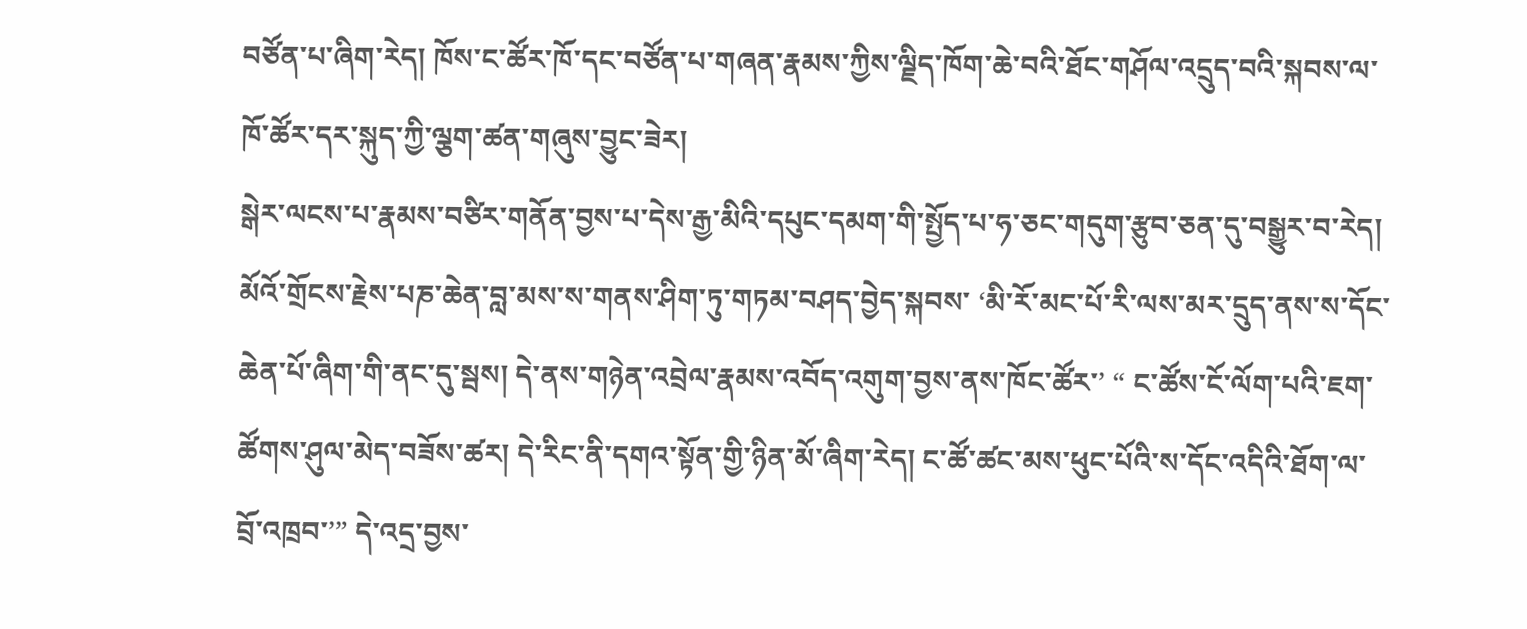བཙོན་པ་ཞིག་རེད། ཁོས་ང་ཚོར་ཁོ་དང་བཙོན་པ་གཞན་རྣམས་ཀྱིས་ལྗིད་ཁོག་ཆེ་བའི་ཐོང་གཤོལ་འདྲུད་བའི་སྐབས་ལ་ཁོ་ཚོར་དར་སྐུད་ཀྱི་ལྕག་ཚན་གཞུས་བྱུང་ཟེར།
སྒེར་ལངས་པ་རྣམས་བཙིར་གནོན་བྱས་པ་དེས་རྒྱ་མིའི་དཔུང་དམག་གི་སྤྱོད་པ་ཧ་ཅང་གདུག་རྩུབ་ཅན་དུ་བསྒྱུར་བ་རེད། མོའོ་གྲོངས་རྗེས་པཎ་ཆེན་བླ་མས་ས་གནས་ཤིག་ཏུ་གཏམ་བཤད་བྱེད་སྐབས་ ‘མི་རོ་མང་པོ་རི་ལས་མར་དྲུད་ནས་ས་དོང་ཆེན་པོ་ཞིག་གི་ནང་དུ་སྦས། དེ་ནས་གཉེན་འབྲེལ་རྣམས་འབོད་འགུག་བྱས་ནས་ཁོང་ཚོར་’ “ ང་ཚོས་ངོ་ལོག་པའི་ཇག་ཚོགས་ཤུལ་མེད་བཟོས་ཚར། དེ་རིང་ནི་དགའ་སྟོན་གྱི་ཉིན་མོ་ཞིག་རེད། ང་ཚོ་ཚང་མས་ཕུང་པོའི་ས་དོང་འདིའི་ཐོག་ལ་བྲོ་འཁྲབ་’” དེ་འདྲ་བྱས་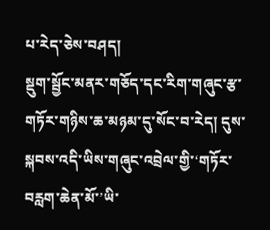པ་རེད་ཅེས་བཤད།
སྡུག་སྦྱོང་མནར་གཅོད་དང་རིག་གཞུང་རྩ་གཏོར་གཉིས་ཆ་མཉམ་དུ་སོང་བ་རེད། དུས་སྐབས་འདི་ཡིས་གཞུང་འབྲེལ་གྱི་‘གཏོར་བརླག་ཆེན་མོ་’ཡི་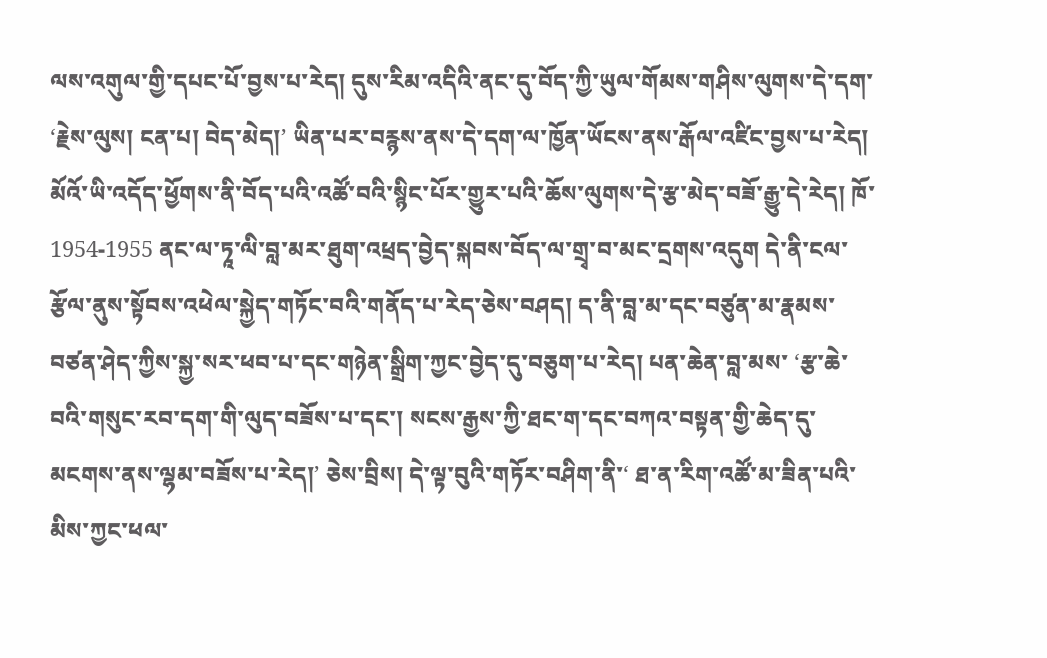ལས་འགུལ་གྱི་དཔང་པོ་བྱས་པ་རེད། དུས་རིམ་འདིའི་ནང་དུ་བོད་ཀྱི་ཡུལ་གོམས་གཤིས་ལུགས་དེ་དག་ ‘རྗེས་ལུས། ངན་པ། བེད་མེད།’ ཡིན་པར་བརྙས་ནས་དེ་དག་ལ་ཁྱོན་ཡོངས་ནས་རྒོལ་འཛིང་བྱས་པ་རེད། མོའོ་ཡི་འདོད་ཕྱོགས་ནི་བོད་པའི་འཚོ་བའི་སྙིང་པོར་གྱུར་པའི་ཆོས་ལུགས་དེ་རྩ་མེད་བཟོ་རྒྱུ་དེ་རེད། ཁོ་1954-1955 ནང་ལ་ཏཱ་ལི་བླ་མར་ཐུག་འཕྲད་བྱེད་སྐབས་བོད་ལ་གྲྭ་བ་མང་དྲགས་འདུག དེ་ནི་ངལ་རྩོལ་ནུས་སྟོབས་འཕེལ་སྐྱེད་གཏོང་བའི་གནོད་པ་རེད་ཅེས་བཤད། ད་ནི་བླ་མ་དང་བཙུན་མ་རྣམས་བཙན་ཤེད་ཀྱིས་སྐྱ་སར་ཕབ་པ་དང་གཉེན་སྒྲིག་ཀྱང་བྱེད་དུ་བཅུག་པ་རེད། པན་ཆེན་བླ་མས་ ‘རྩ་ཆེ་བའི་གསུང་རབ་དག་གི་ལུད་བཟོས་པ་དང་། སངས་རྒྱས་ཀྱི་ཐང་ག་དང་བཀའ་བསྟན་གྱི་ཆེད་དུ་མངགས་ནས་ལྷམ་བཟོས་པ་རེད།’ ཅེས་བྲིས། དེ་ལྟ་བུའི་གཏོར་བཤིག་ནི་‘ ཐ་ན་རིག་འཚོ་མ་ཟིན་པའི་མིས་ཀྱང་ཕལ་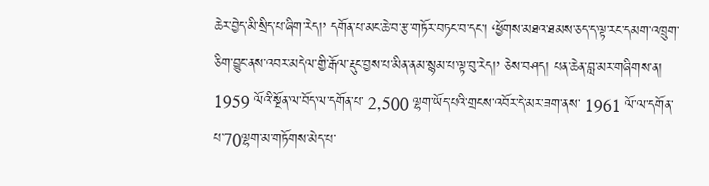ཆེར་བྱེད་མི་སྲིད་པ་ཞིག་རེད།’ དགོན་པ་མང་ཆེ་བ་རྩ་གཏོར་བཏང་བ་དང་། ‘ཕྱོགས་མཐའ་ཐམས་ཅད་ད་ལྟ་རང་དམག་འཁྲུག་ཅིག་བྱུང་ནས་འབར་མདེལ་གྱི་རྒོལ་རྡུང་བྱས་པ་མིན་ནམ་སྙམ་པ་ལྟ་བུ་རེད།’ ཅེས་བཤད། པན་ཆེན་བླ་མར་གཞིགས་ན། 1959 ལོའི་སྔོན་ལ་བོད་ལ་དགོན་པ་ 2,500 ལྷག་ཡོད་པའི་གྲངས་འབོར་དེ་མར་ཟག་ནས་ 1961 ལོ་ལ་དགོན་པ་70ལྷག་མ་གཏོགས་མེད་པ་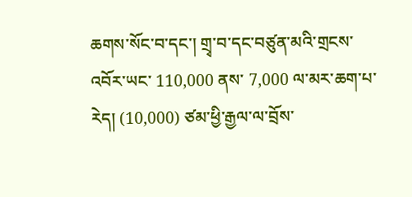ཆགས་སོང་བ་དང་། གྲྭ་བ་དང་བཙུན་མའི་གྲངས་འབོར་ཡང་ 110,000 ནས་ 7,000 ལ་མར་ཆག་པ་རེད། (10,000) ཙམ་ཕྱི་རྒྱལ་ལ་བྲོས་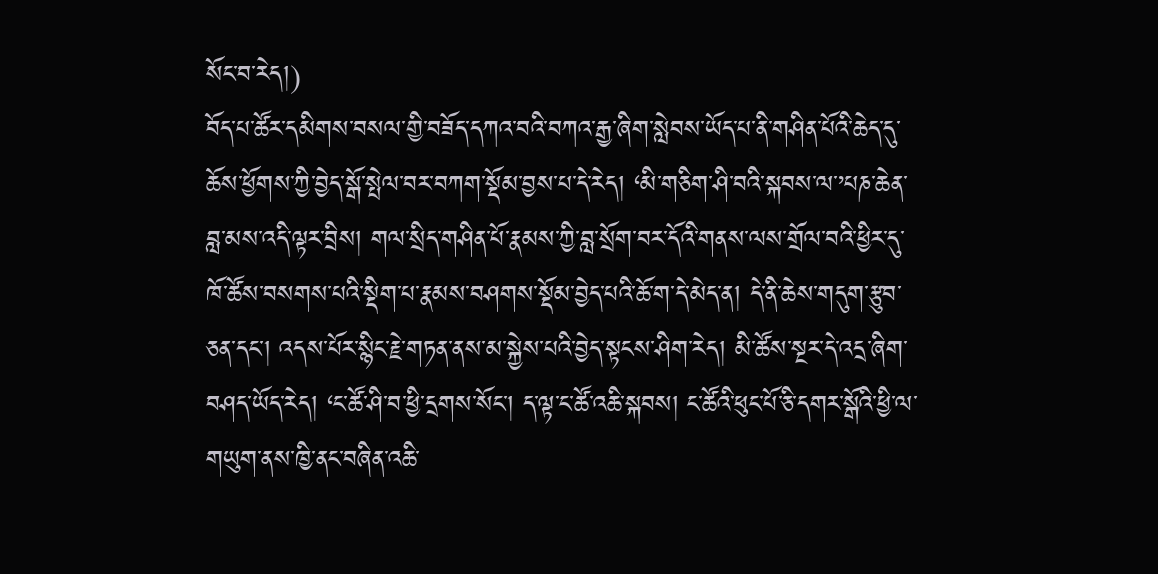སོང་བ་རེད།)
བོད་པ་ཚོར་དམིགས་བསལ་གྱི་བཟོད་དཀའ་བའི་བཀའ་རྒྱ་ཞིག་སླེབས་ཡོད་པ་ནི་གཤིན་པོའི་ཆེད་དུ་ཆོས་ཕྱོགས་ཀྱི་བྱེད་སྒོ་སྤེལ་བར་བཀག་སྡོམ་བྱས་པ་དེ་རེད། ‘མི་གཅིག་ཤི་བའི་སྐབས་ལ་’པཎ་ཆེན་བླ་མས་འདི་ལྟར་བྲིས། གལ་སྲིད་གཤིན་པོ་རྣམས་ཀྱི་བླ་སྲོག་བར་དོའི་གནས་ལས་གྲོལ་བའི་ཕྱིར་དུ་ཁོ་ཚོས་བསགས་པའི་སྡིག་པ་རྣམས་བཤགས་སྡོམ་བྱེད་པའི་ཆོ་ག་དེ་མེད་ན། དེ་ནི་ཆེས་གདུག་རྩུབ་ཅན་དང་། འདས་པོར་སྙིང་རྗེ་གཏན་ནས་མ་སྐྱེས་པའི་བྱེད་སྟངས་ཤིག་རེད། མི་ཚོས་སྔར་དེ་འདྲ་ཞིག་བཤད་ཡོད་རེད། ‘ང་ཚོ་ཤི་བ་ཕྱི་དྲགས་སོང་། ད་ལྟ་ང་ཚོ་འཆི་སྐབས། ང་ཚོའི་ཕུང་པོ་ཅི་དགར་སྒོའི་ཕྱི་ལ་གཡུག་ནས་ཁྱི་ནང་བཞིན་འཆི་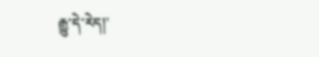རྒྱུ་དེ་རེད།’